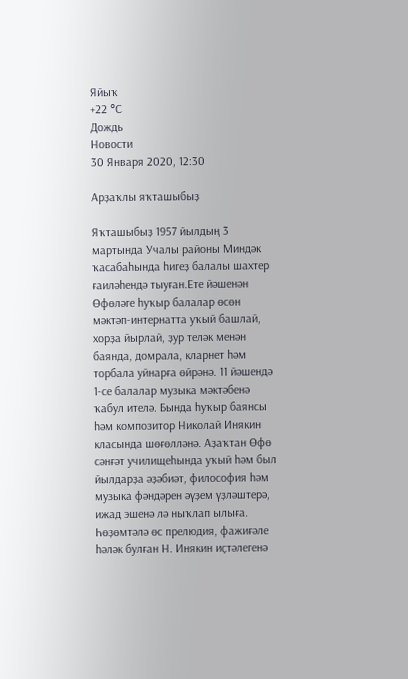Яйыҡ
+22 °С
Дождь
Новости
30 Января 2020, 12:30

Арҙаҡлы яҡташыбыҙ

Яҡташыбыҙ 1957 йылдың 3 мартында Учалы районы Миндәк ҡасабаһында һигеҙ балалы шахтер ғаиләһендә тыуған.Ете йәшенән Өфөләге һуҡыр балалар өсөн мәктәп-интернатта уҡый башлай, хорҙа йырлай, ҙур теләк менән баянда, домрала, кларнет һәм торбала уйнарға өйрәнә. 11 йәшендә 1-се балалар музыка мәктәбенә ҡабул ителә. Бында һуҡыр баянсы һәм композитор Николай Инякин класында шөғөлләнә. Аҙаҡтан Өфө сәнғәт училищеһында уҡый һәм был йылдарҙа әҙәбиәт, философия һәм музыка фәндәрен әүҙем үҙләштерә, ижад эшенә лә ныҡлап ылыға. Һөҙөмтәлә өс прелюдия, фажиғәле һәләк булған Н. Инякин иҫтәлегенә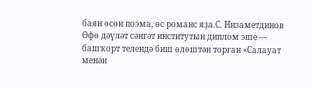баян өсөн поэма, өс романс яҙа.С. Низаметдинов Өфө дәүләт сәнғәт институтын диплом эше — башҡорт телендә биш өлөштән торған «Салауат менән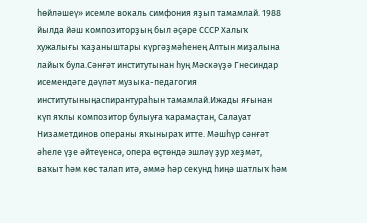һөйләшеү» исемле вокаль симфония яҙып тамамлай. 1988 йылда йәш композиторҙың был әҫәре СССР Халыҡ хужалығы ҡаҙаныштары күргәҙмәһенең Алтын миҙалына лайыҡ була.Сәнғәт институтынан һуң Мәскәүҙә Гнесиндар исемендәге дәүләт музыка-педагогия институтыныңаспирантураһын тамамлай.Ижады яғынан күп яҡлы композитор булыуға ҡарамаҫтан, Салауат Низаметдинов операны яҡыныраҡ итте. Мәшһүр сәнғәт әһеле үҙе әйтеүенсә, опера өҫтөндә эшләү ҙур хеҙмәт, ваҡыт һәм көс талап итә, әммә һәр секунд һиңә шатлыҡ һәм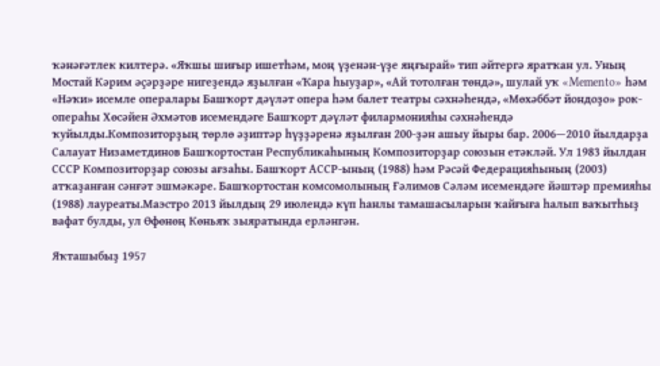ҡәнәғәтлек килтерә. «Яҡшы шиғыр ишетһәм, моң үҙенән-үҙе яңғырай» тип әйтергә яратҡан ул. Уның Мостай Кәрим әҫәрҙәре нигеҙендә яҙылған «Ҡара һыуҙар», «Ай тотолған төндә», шулай уҡ «Memento» һәм «Нәҡи» исемле опералары Башҡорт дәүләт опера һәм балет театры сәхнәһендә, «Мөхәббәт йондоҙо» рок-операһы Хөсәйен Әхмәтов исемендәге Башҡорт дәүләт филармонияһы сәхнәһендә ҡуйылды.Композиторҙың төрлө әҙиптәр һүҙҙәренә яҙылған 200-ҙән ашыу йыры бар. 2006—2010 йылдарҙа Салауат Низаметдинов Башҡортостан Республикаһының Композиторҙар союзын етәкләй. Ул 1983 йылдан СССР Композиторҙар союзы ағзаһы. Башҡорт АССР-ының (1988) һәм Рәсәй Федерацияһының (2003) атҡаҙанған сәнғәт эшмәкәре. Башҡортостан комсомолының Ғәлимов Сәләм исемендәге йәштәр премияһы (1988) лауреаты.Маэстро 2013 йылдың 29 июлендә күп һанлы тамашасыларын ҡайғыға һалып ваҡытһыҙ вафат булды, ул Өфөнөң Көньяҡ зыяратында ерләнгән.

Яҡташыбыҙ 1957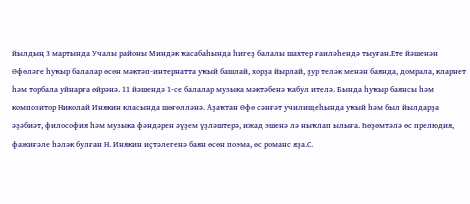йылдың 3 мартында Учалы районы Миндәк ҡасабаһында һигеҙ балалы шахтер ғаиләһендә тыуған.Ете йәшенән Өфөләге һуҡыр балалар өсөн мәктәп-интернатта уҡый башлай, хорҙа йырлай, ҙур теләк менән баянда, домрала, кларнет һәм торбала уйнарға өйрәнә. 11 йәшендә 1-се балалар музыка мәктәбенә ҡабул ителә. Бында һуҡыр баянсы һәм композитор Николай Инякин класында шөғөлләнә. Аҙаҡтан Өфө сәнғәт училищеһында уҡый һәм был йылдарҙа әҙәбиәт, философия һәм музыка фәндәрен әүҙем үҙләштерә, ижад эшенә лә ныҡлап ылыға. Һөҙөмтәлә өс прелюдия, фажиғәле һәләк булған Н. Инякин иҫтәлегенә баян өсөн поэма, өс романс яҙа.С.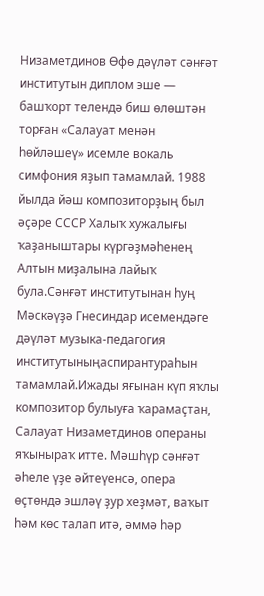Низаметдинов Өфө дәүләт сәнғәт институтын диплом эше — башҡорт телендә биш өлөштән торған «Салауат менән һөйләшеү» исемле вокаль симфония яҙып тамамлай. 1988 йылда йәш композиторҙың был әҫәре СССР Халыҡ хужалығы ҡаҙаныштары күргәҙмәһенең Алтын миҙалына лайыҡ була.Сәнғәт институтынан һуң Мәскәүҙә Гнесиндар исемендәге дәүләт музыка-педагогия институтыныңаспирантураһын тамамлай.Ижады яғынан күп яҡлы композитор булыуға ҡарамаҫтан, Салауат Низаметдинов операны яҡыныраҡ итте. Мәшһүр сәнғәт әһеле үҙе әйтеүенсә, опера өҫтөндә эшләү ҙур хеҙмәт, ваҡыт һәм көс талап итә, әммә һәр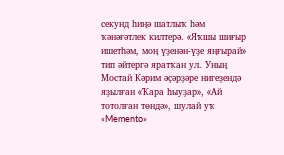секунд һиңә шатлыҡ һәм ҡәнәғәтлек килтерә. «Яҡшы шиғыр ишетһәм, моң үҙенән-үҙе яңғырай» тип әйтергә яратҡан ул. Уның Мостай Кәрим әҫәрҙәре нигеҙендә яҙылған «Ҡара һыуҙар», «Ай тотолған төндә», шулай уҡ «Memento»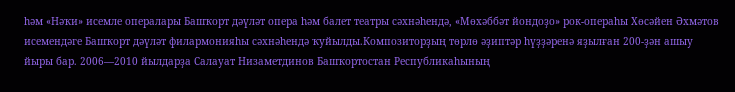һәм «Нәҡи» исемле опералары Башҡорт дәүләт опера һәм балет театры сәхнәһендә, «Мөхәббәт йондоҙо» рок-операһы Хөсәйен Әхмәтов исемендәге Башҡорт дәүләт филармонияһы сәхнәһендә ҡуйылды.Композиторҙың төрлө әҙиптәр һүҙҙәренә яҙылған 200-ҙән ашыу йыры бар. 2006—2010 йылдарҙа Салауат Низаметдинов Башҡортостан Республикаһының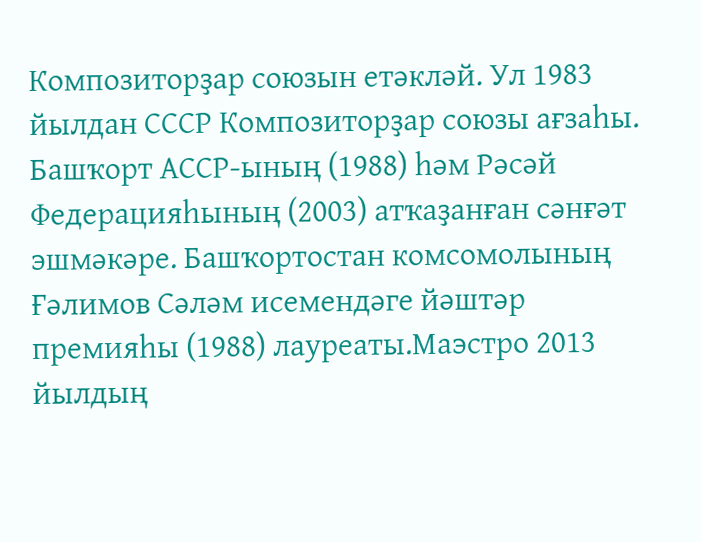Композиторҙар союзын етәкләй. Ул 1983 йылдан СССР Композиторҙар союзы ағзаһы. Башҡорт АССР-ының (1988) һәм Рәсәй Федерацияһының (2003) атҡаҙанған сәнғәт эшмәкәре. Башҡортостан комсомолының Ғәлимов Сәләм исемендәге йәштәр премияһы (1988) лауреаты.Маэстро 2013 йылдың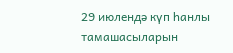29 июлендә күп һанлы тамашасыларын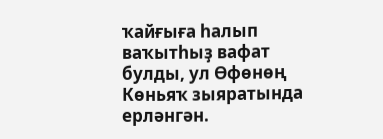ҡайғыға һалып ваҡытһыҙ вафат булды, ул Өфөнөң Көньяҡ зыяратында ерләнгән.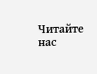Читайте нас